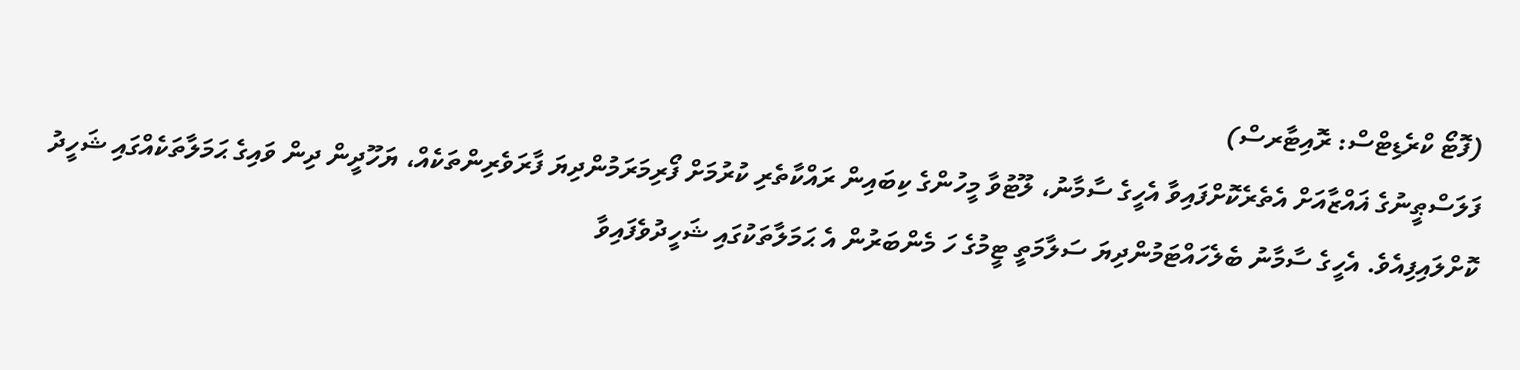(ފޮޓޯ ކްރެޑިޓްސް: ރޮއިޓާރސް)
ފަލަސްޠީނުގެ ޣައްޒާއަށް އެތެރެކޮށްފައިވާ އެހީގެ ސާމާނު، ލޫޓުވާ މީހުންގެ ކިބައިން ރައްކާތެރި ކުރުމަށް ފޯރިމަރަމުންދިޔަ ފާރަވެރިންތަކެއް، ޔަހޫދީން ދިން ވައިގެ ޙަމަލާތަކެއްގައި ޝަހީދު ކޮށްލައިފިއެވެ. އެހީގެ ސާމާނު ބެލެހައްޓަމުންދިޔަ ސަލާމަތީ ޓީމުގެ ހަ މެންބަރުން އެ ޙަމަލާތަކުގައި ޝަހީދުވެފައިވާ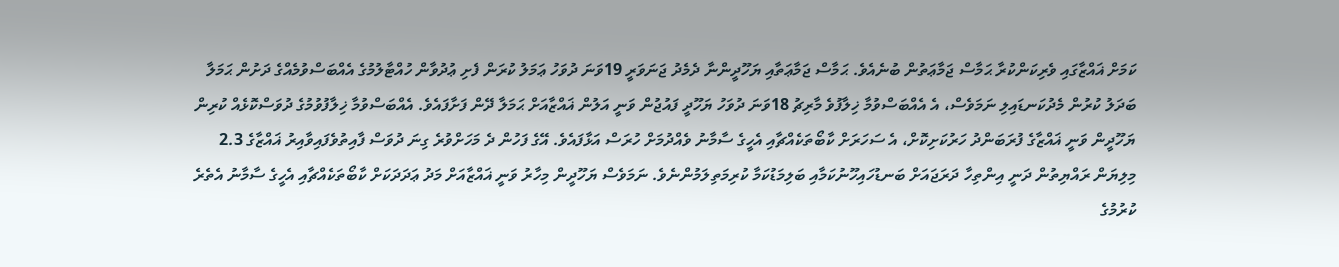ކަމަށް ޣައްޒާގައި ވެރިކަންކުރާ ޙަމާސް ޖަމާޢަތުން ބުނެއެވެ. ޙަމާސް ޖަމާޢަތާއި ޔަހޫދީންނާ ދެމެދު ޖަނަވަރީ 19ވަނަ ދުވަހު ޢަމަލު ކުރަން ފެށި ޢުދުވާން ހުއްޓާލުމުގެ އެއްބަސްވުމެއްގެ ދަށުން ޙަމަލާ ބަދަލު ކުރުން މެދުކަނޑައިލި ނަމަވެސް، އެ އެއްބަސްވުމާ ޚިލާފުވެ މާރިޗު 18ވަނަ ދުވަހު ޔަހޫދީ ފައުޖުން ވަނީ އަލުން ޣައްޒާއަށް ޙަމަލާ ދޭން ފަށާފައެވެ. އެއްބަސްވުމާ ޚިލާފުވުމުގެ ދުވަސްކޮޅެއް ކުރިން ޔަހޫދީން ވަނީ ޣައްޒާގެ ފުރަބަންދު ހަރުކަށިކޮށް، އެ ސަހަރަށް ކާބޯތަކެއްޗާއި އެހީގެ ސާމާނު ވެއްދުމަށް ހުރަސް އަޅާފައެވެ. އޭގެ ފަހުން ދެ މަހަށްވުރެ ގިނަ ދުވަސް ފާއިތުވެފައިވާއިރު ޣައްޒާގެ 2.3 މިލިޔަން ރައްޔިތުން ދަނީ އިންތިހާ ދަރަޖައަށް ބަނޑުހައިހޫނުކަމާއި ބަލިމަޑުކަމާ ކުރިމަތިލަމުންނެވެ. ނަމަވެސް ޔަހޫދީން މިހާރު ވަނީ ޣައްޒާއަށް މަދު ޢަދަދަކަށް ކާބޯތަކެއްޗާއި އެހީގެ ސާމާނު އެތެރެ ކުރުމުގެ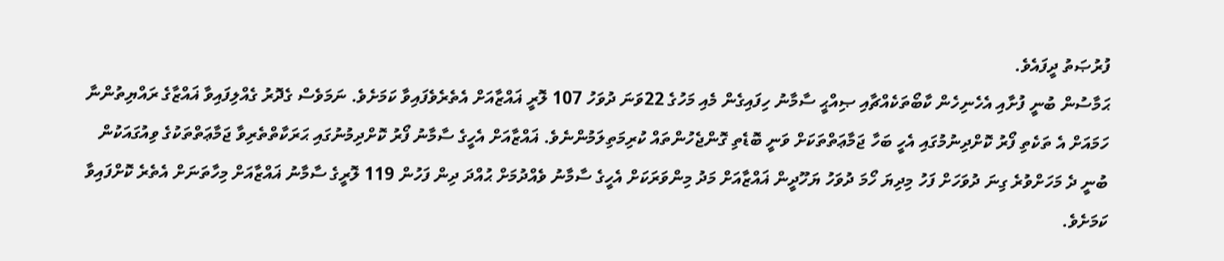ފުރުޞަތު ދީފައެވެ.
ޙަމާސުން ބުނީ ފުށާއި އެހެނިހެން ކާބޯތަކެއްޗާއި ޞިއްޙީ ސާމާނު ހިފައިގެން މެއި މަހުގެ 22ވަނަ ދުވަހު 107 ލޮރީ ޣައްޒާއަށް އެތެރެވެފައިވާ ކަމަށެވެ. ނަމަވެސް ގެދޮރު ގެއްލިފައިވާ ޣައްޒާގެ ރައްޔިތުންނާ ހަމައަށް އެ ތަކެތި ފޯރު ކޮށްދިނުމުގައި އެހީ ބަހާ ޖަމާޢަތްތަކަށް ވަނީ ބޮޑެތި ގޮންޖެހުންތައް ކުރިމަތިލަމުންނެވެ. ޣައްޒާއަށް އެހީގެ ސާމާނު ފޯރު ކޮށްދިމުނުގައި ޙަރަކާތްތެރިވާ ޖަމާޢަތްތަކުގެ ވިއުގައަކުން ބުނީ ދެ މަހަށްވުރެ ގިނަ ދުވަހަށް ފަހު މިދިޔަ ހޯމަ ދުވަހު ޔަހޫދީން ޣައްޒާއަށް މަދު މިންވަރަކަށް އެހީގެ ސާމާނު ވެއްދުމަށް ޙުއްދަ ދިން ފަހުން 119 ލޮރީގެ ސާމާނު ޣައްޒާއަށް މިހާތަނަށް އެތެރެ ކޮށްފައިވާ ކަމަށެވެ.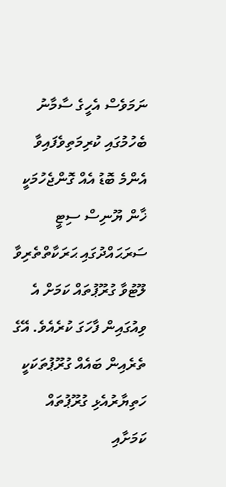ނަމަވެސް އެހީގެ ސާމާނު ބެހުމުގައި ކުރިމަތިވެފައިވާ އެންމެ ބޮޑު އެއް ގޮންޖެހުމަކީ ޚާން ޔޫނިސް ސިޓީ ސަރަޙައްދުގައި ޙަރަކާތްތެރިވާ ލޫޓުވާ ގުރޫޕުތައް ކަމަށް އެ ވިއުގައިން ފާހަގަ ކުރެއެވެ. އޭގެ ތެރެއިން ބައެއް ގުރޫޕުތަކަކީ ހަތިޔާރުއެޅި ގުރޫޕުތައް ކަމަށާއި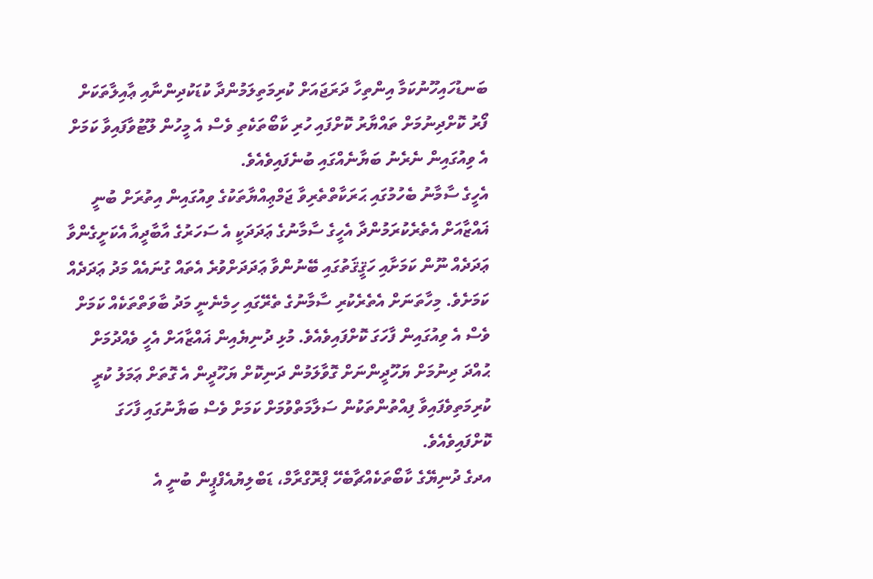ބަނޑުހައިހޫނުކަމާ އިންތިހާ ދަރަޖައަށް ކުރިމަތިލަމުންދާ ކުޑަކުދިންނާއި ޢާއިލާތަކަށް ފޯރު ކޮށްދިނުމަށް ތައްޔާރު ކޮށްފައި ހުރި ކާބޯތަކެތި ވެސް އެ މީހުން ލޫޓުވާފައިވާ ކަމަށް އެ ވިއުގައިން ނެރެނު ބަޔާނެއްގައި ބުނެފައިވެއެވެ.
އެހީގެ ސާމާނު ބެހުމުގައި ޙަރަކާތްތެރިވާ ޖަމްޢިއްޔާތަކުގެ ވިއުގައިން އިތުރަށް ބުނީ ޣައްޒާއަށް އެތެރެކުރަމުންދާ އެހީގެ ސާމާނުގެ ޢަދަދަކީ އެ ސަހަރުގެ އާބާދީއާ އެކަށީގެންވާ ޢަދަދެއް ނޫން ކަމަށާއި ހަޤީޤަތުގައި ބޭނުންވާ ޢަދަދަށްވުރެ އެތައް ގުނައެއް މަދު ޢަދަދެއް ކަމަށެވެ. މިހާތަނަށް އެތެރެކުރި ސާމާނުގެ ތެރޭގައި ހިމެނެނީ މަދު ބާވަތްތަކެއް ކަމަށް ވެސް އެ ވިއުގައިން ފާހަގަ ކޮށްފައިވެއެވެ. މުޅި ދުނިޔެއިން ޣައްޒާއަށް އެހީ ވެއްދުމަށް ޙުއްދަ ދިނުމަށް ޔަހޫދީންނަށް ގޮވާލަމުން ދަނިކޮށް ޔަހޫދީން އެ ގޮތަށް ޢަމަލު ކުރީ ކުރިމަތިވެފައިވާ ފިއްތުންތަކުން ސަލާމަތްވުމަށް ކަމަށް ވެސް ބަޔާނުގައި ފާހަގަ ކޮށްފައިވެއެވެ.
އދގެ ދުނިޔޭގެ ކާބޯތަކެއްޗާބެހޭ ޕްރޮގްރާމް، ޑަބްލިޔުއެފްޕީން ބުނީ އެ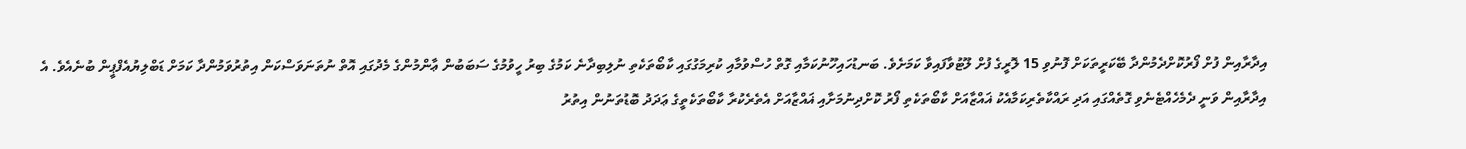އިދާރާއިން ފުށް ފޯރުކޮށްދެމުންދާ ބޭކަރީތަކަށް ފޮނުވި 15 ލޮރީގެ ފުށް ލޫޓުވާފައިވާ ކަމަށެވެ. ބަނޑުހައިހޫނުކަމާއި ގޮތް ހުސްވުމާއި ކުރިމަގުގައި ކާބޯތަކެތި ނުލިބިދާނެ ކަމުގެ ބިރު ހީވުމުގެ ސަބަބުން ޢާންމުންގެ މެދުގައި އޮތް ނުތަނަވަސްކަން އިތުރުވަމުންދާ ކަމަށް ޑަބްލިޔުއެފްޕީން ބުނެއެވެ. އެ އިދާރާއިން ވަނީ ދެމެހެއްޓެނެވި ގޮތެއްގައި އަދި ރައްކާތެރިކަމާއެކު ޣައްޒާއަށް ކާބޯތަކެތި ފޯރު ކޮށްދިނުމަށާއި ޣައްޒާއަށް އެތެރެކުރާ ކާބޯތަކެތީގެ ޢަދަދު ބޮޑުތަނުން އިތުރު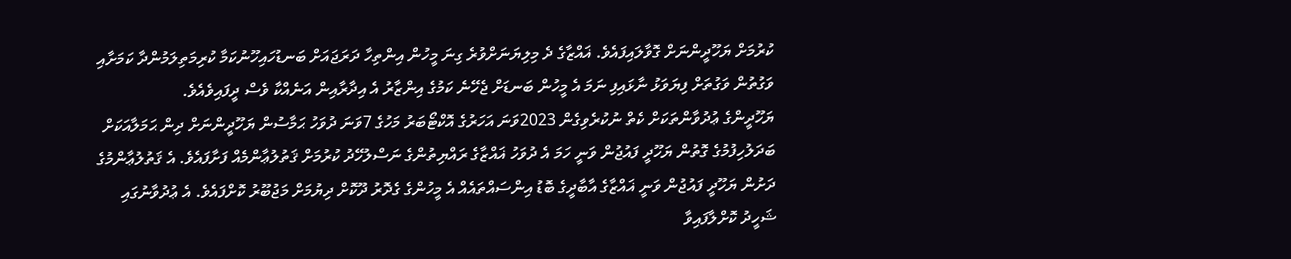ކުރުމަށް ޔަހޫދީންނަށް ގޮވާލައިފައެވެ. ޣައްޒާގެ ދެ މިލިޔަނަށްވުރެ ގިނަ މީހުން އިންތިހާ ދަރަޖައަށް ބަނޑުހައިހޫނުކަމާ ކުރިމަތިލަމުންދާ ކަމަށާއި ވަގުތުން ވަގުތަށް ފިޔަވަޅު ނާޅައިފި ނަމަ އެ މީހުން ބަނޑަށް ޖެހޭނެ ކަމުގެ އިންޒާރު އެ އިދާރާއިން އަނެއްކާ ވެސް ދީފައިވެއެވެ.
ޔަހޫދީންގެ ޢުދުވާންތަކަށް ކެތް ނުކުރެވިގެން 2023ވަނަ އަހަރުގެ އޮކްޓޯބަރު މަހުގެ 7ވަނަ ދުވަހު ޙަމާސުން ޔަހޫދީންނަށް ދިން ޙަމަލާއަކަށް ބަދަލުހިފުމުގެ ގޮތުން ޔަހޫދީ ފައުޖުން ވަނީ ހަމަ އެ ދުވަހު ޣައްޒާގެ ރައްޔިތުންގެ ނަސްލުހޭދު ކުރުމަށް ޤަތުލުޢާންމެއް ފަށާފައެވެ. އެ ޤަތުލުޢާންމުގެ ދަށުން ޔަހޫދީ ފައުޖުން ވަނީ ޣައްޒާގެ އާބާދީގެ ބޮޑު އިންސައްތައެއް އެ މީހުންގެ ގެދޮރު ދޫކޮށް ދިޔުމަށް މަޖުބޫރު ކޮށްފައެވެ. އެ ޢުދުވާނުގައި ޝަހީދު ކޮށްލާފައިވާ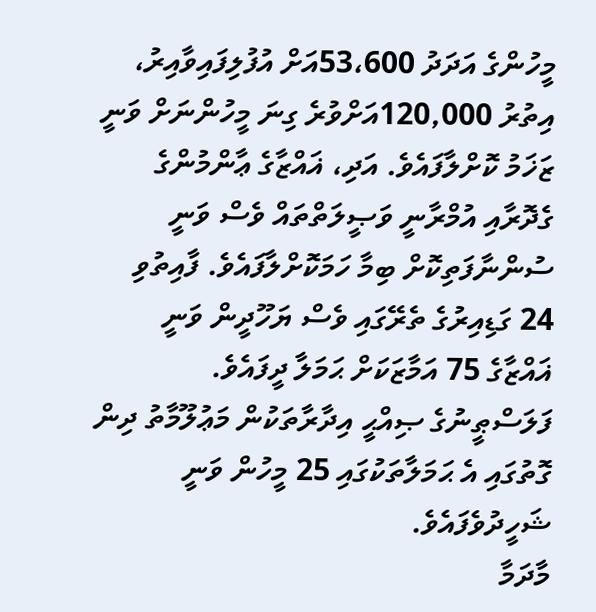މީހުންގެ އަދަދު 53،600އަށް އުފުލިފައިވާއިރު، އިތުރު 120,000އަށްވުރެ ގިނަ މީހުންނަށް ވަނީ ޒަޚަމު ކޮށްލާފައެވެ. އަދި، ޣައްޒާގެ ޢާންމުންގެ ގެދޮރާއި އުމްރާނީ ވަޞީލަތްތައް ވެސް ވަނީ ސުންނާފަތިކޮށް ބިމާ ހަމަކޮށްލާފައެވެ. ފާއިތުވި 24 ގަޑިއިރުގެ ތެރޭގައި ވެސް ޔަހޫދީން ވަނީ ޣައްޒާގެ 75 އަމާޒަކަށް ޙަމަލާ ދީފައެވެ. ފަލަސްޠީނުގެ ޞިއްޙީ އިދާރާތަކުން މަޢުލޫމާތު ދިން ގޮތުގައި އެ ޙަމަލާތަކުގައި 25 މީހުން ވަނީ ޝަހީދުވެފައެވެ.
މާދަމާ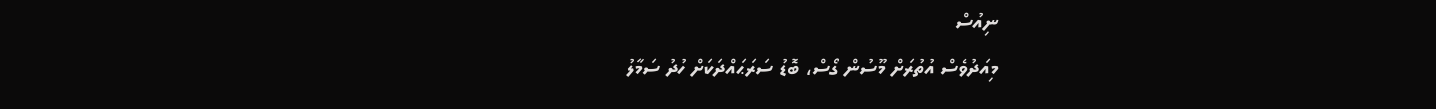ނިއުސް
މިއަދުވެސް އުތުރަށް މޫސުން ގޯސް، ބޮޑު ސަރަޙައްދަކަށް ހުދު ސަމާލު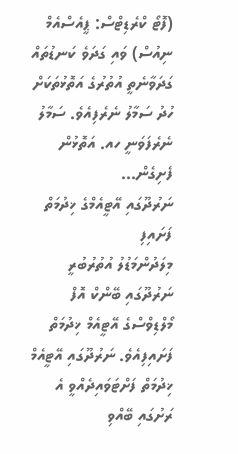(ފޮޓޯ ކްރެޑިޓްސް: ޕީއެސްއެމް ނިއުސް) ވައި ގަދަވެ ކަނޑުތައް ގަދަވާނެތީ އުތުރުގެ އަތޮޅުތަކަށް ހުދު ސަމާލު ނެރެފިއެވެ. ސަމާލު ނެރެފަވަނީ ހއ. އަތޮޅުން ފެށިގެން...
ނަރުދޫގައި އޭޓީއެމްގެ ޚިދުމަތް ފަށައިފި
މިލަދުންމަޑުލު އުތުރުބުރީ ނަރުދޫގައި ބޭންކް އޮފް މޯލްޑިވްސްގެ އޭޓީއެމް ޚިދުމަތް ފަށައިފިއެވެ. ނަރުދޫގައި އޭޓީއެމް ޚިދުމަތް ފަށްޓަވައިދެއްވީ އެ ރަށުގައި ބޭއްވި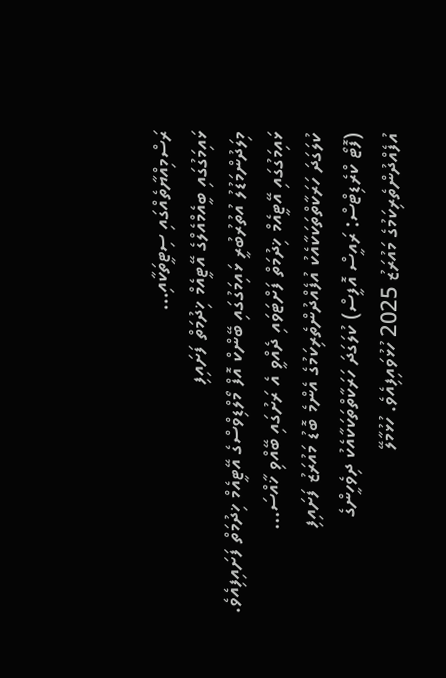ރަސްމިއްޔާތެއްގައި ސިޓީތަކާއި...
ޅައިމަގުގައި ބީއެމްއެލްގެ އޭޓީއެމް ޚިދުމަތް ފަށައިފި
މިލަދުންމަޑުލު އުތުރުބުރީ ޅައިމަގުގައި ބޭންކް އޮފް މޯލްޑިވްސްގެ އޭޓީއެމް ޚިދުމަތް ފަށައިފިއެވެ. ޅައިމަގުގައި އޭޓީއެމް ޚިދުމަތް ފަށްޓަވައި ދެއްވީ އެ ރަށުގައި ބޭއްވި ޚާއްސަ...
ކުލަގަދަ ހަރަކާތްތަކަކާއެކު އުފެއްދުންތެރިކަމުގެ އެންމެ ބޮޑު މައުރަޒު ފަށައިފި
(ފޮޓޯ ކްރެޑިޓްސް: ރައީސް އޮފީސް) ކުލަގަދަ ހަރަކާތްތަކަކާއެކު ދިވެހީންގެ އުފެއްދުންތެރިކަމުގެ މައުރަޒު 2025 ހުޅުވައިފިއެވެ. ހުޅުމާލޭ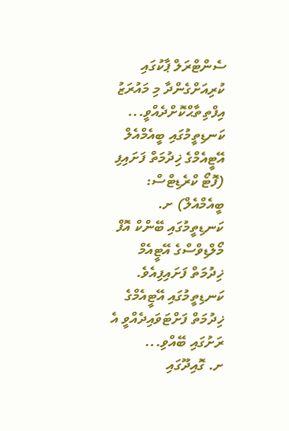ސެންޓްރަލް ޕާކުގައި ކުރިއަށްގެންދާ މި މައުރަޒު އިފްތިތާޙްކޮށްދެއްވީ...
ކަނޑިތީމުގައި ބީއެމްއެލް އޭޓީއެމްގެ ޚިދުމަތް ފަށައިފި
(ފޮޓޯ ކްރެޑިޓްސް: ބީއެމްއެލް) ށ. ކަނޑިތީމުގައި ބޭންކް އޮފް މޯލްޑިވްސްގެ އޭޓީއެމް ޚިދުމަތް ފަށައިފިއެވެ. ކަނޑިތީމުގައި އޭޓީއެމްގެ ޚިދުމަތް ފަށްޓަވައިދެއްވީ އެ ރަށުގައި ބޭއްވި...
ށ. ގޮއިދޫގައި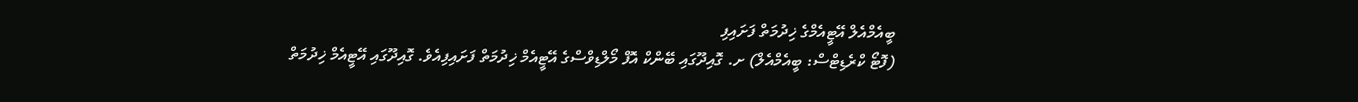ބީއެމްއެލް އޭޓީއެމްގެ ޚިދުމަތް ފަށައިފި
(ފޮޓޯ ކްރެޑިޓްސް: ބީއެމްއެލް) ށ. ގޮއިދޫގައި ބޭންކް އޮފް މޯލްޑިވްސްގެ އޭޓީއެމް ޚިދުމަތް ފަށައިފިއެވެ. ގޮއިދޫގައި އޭޓީއެމް ޚިދުމަތް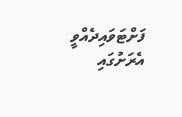ފަށްޓަވައިދެއްވީ އެރަށުގައި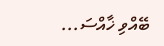ބޭއްވި ޚާއްސަ...